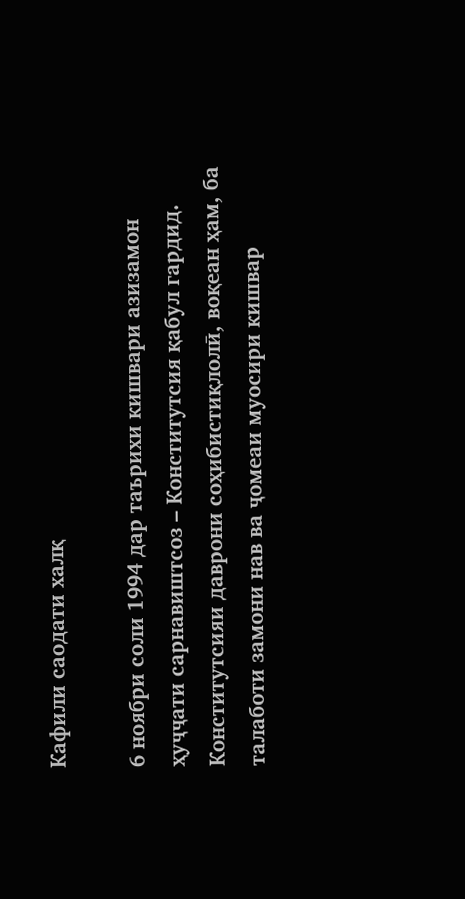Кафили саодати халқ

6 ноябри соли 1994 дар таърихи кишвари азизамон ҳуҷҷати сарнавиштсоз – Конститутсия қабул гардид. Конститутсияи даврони соҳибистиқлолӣ, воқеан ҳам, ба талаботи замони нав ва ҷомеаи муосири кишвар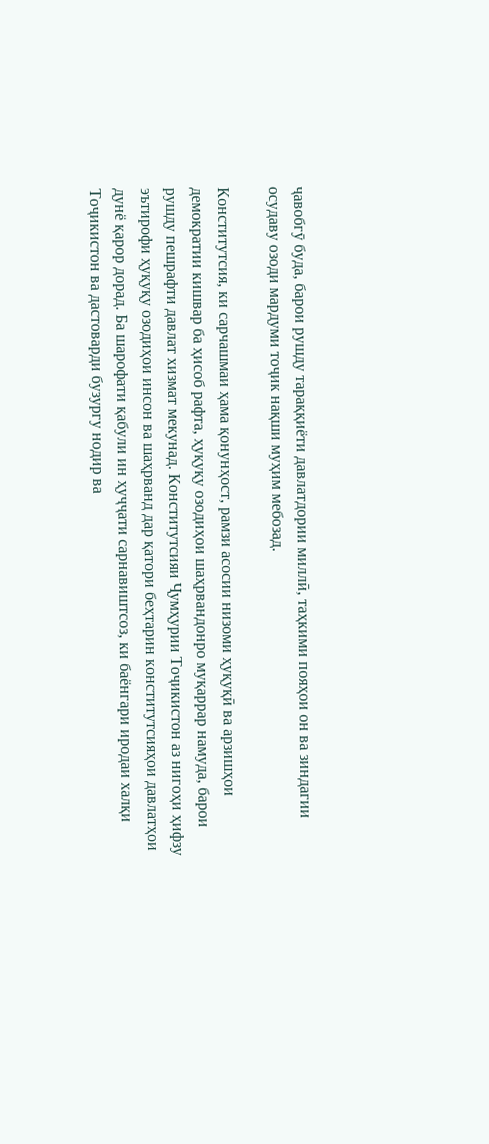ҷавобгӯ буда, барои рушду тараққиёти давлатдории миллӣ, таҳкими пояҳои он ва зиндагии осудаву озоди мардуми тоҷик нақши муҳим мебозад.

Конститутсия, ки сарчашмаи ҳама қонунҳост, рамзи асосии низоми ҳуқуқӣ ва арзишҳои демократии кишвар ба ҳисоб рафта, ҳуқуқу озодиҳои шаҳрвандонро муқаррар намуда, барои рушду пешрафти давлат хизмат мекунад. Конститутсияи Ҷумҳурии Тоҷикистон аз нигоҳи ҳифзу эътирофи ҳуқуқу озодиҳои инсон ва шаҳрванд дар қатори беҳтарин конститутсияҳои давлатҳои дунё қарор дорад. Ба шарофати қабули ин ҳуҷҷати сарнавиштсоз, ки баёнгари иродаи халқи Тоҷикистон ва дастоварди бузургу нодир ва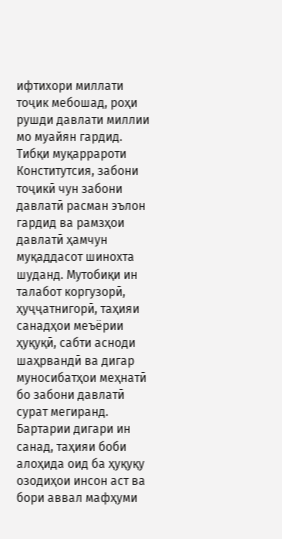ифтихори миллати тоҷик мебошад, роҳи рушди давлати миллии мо муайян гардид.
Тибқи муқаррароти Конститутсия, забони тоҷикӣ чун забони давлатӣ расман эълон гардид ва рамзҳои давлатӣ ҳамчун муқаддасот шинохта шуданд. Мутобиқи ин талабот коргузорӣ, ҳуҷҷатнигорӣ, таҳияи санадҳои меъёрии ҳуқуқӣ, сабти асноди шаҳрвандӣ ва дигар муносибатҳои меҳнатӣ бо забони давлатӣ сурат мегиранд.
Бартарии дигари ин санад, таҳияи боби алоҳида оид ба ҳуқуқу озодиҳои инсон аст ва бори аввал мафҳуми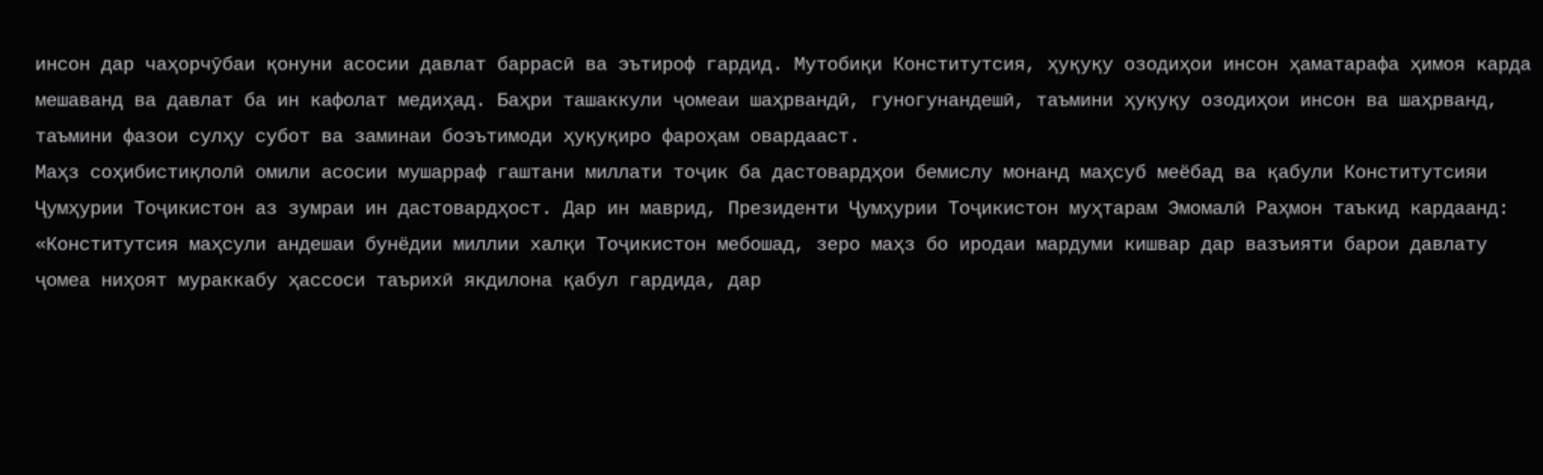инсон дар чаҳорчӯбаи қонуни асосии давлат баррасӣ ва эътироф гардид. Мутобиқи Конститутсия, ҳуқуқу озодиҳои инсон ҳаматарафа ҳимоя карда мешаванд ва давлат ба ин кафолат медиҳад. Баҳри ташаккули ҷомеаи шаҳрвандӣ, гуногунандешӣ, таъмини ҳуқуқу озодиҳои инсон ва шаҳрванд, таъмини фазои сулҳу субот ва заминаи боэътимоди ҳуқуқиро фароҳам овардааст.
Маҳз соҳибистиқлолӣ омили асосии мушарраф гаштани миллати тоҷик ба дастовардҳои бемислу монанд маҳсуб меёбад ва қабули Конститутсияи Ҷумҳурии Тоҷикистон аз зумраи ин дастовардҳост. Дар ин маврид, Президенти Ҷумҳурии Тоҷикистон муҳтарам Эмомалӣ Раҳмон таъкид кардаанд: «Конститутсия маҳсули андешаи бунёдии миллии халқи Тоҷикистон мебошад, зеро маҳз бо иродаи мардуми кишвар дар вазъияти барои давлату ҷомеа ниҳоят мураккабу ҳассоси таърихӣ якдилона қабул гардида, дар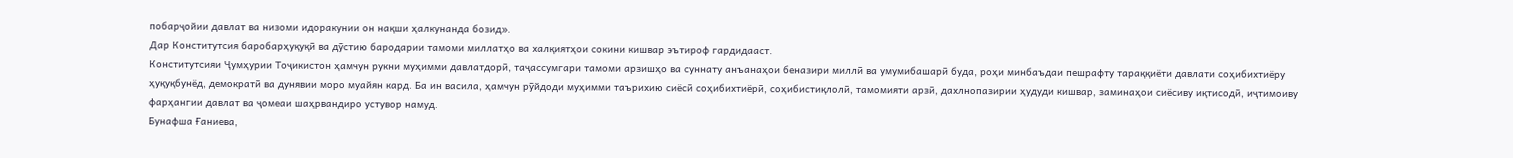побарҷойии давлат ва низоми идоракунии он нақши ҳалкунанда бозид».
Дар Конститутсия баробарҳуқуқӣ ва дӯстию бародарии тамоми миллатҳо ва халқиятҳои сокини кишвар эътироф гардидааст.
Конститутсияи Ҷумҳурии Тоҷикистон ҳамчун рукни муҳимми давлатдорӣ, таҷассумгари тамоми арзишҳо ва суннату анъанаҳои беназири миллӣ ва умумибашарӣ буда, роҳи минбаъдаи пешрафту тараққиёти давлати соҳибихтиёру ҳуқуқбунёд, демократӣ ва дунявии моро муайян кард. Ба ин васила, ҳамчун рӯйдоди муҳимми таърихию сиёсӣ соҳибихтиёрӣ, соҳибистиқлолӣ, тамомияти арзӣ, дахлнопазирии ҳудуди кишвар, заминаҳои сиёсиву иқтисодӣ, иҷтимоиву фарҳангии давлат ва ҷомеаи шаҳрвандиро устувор намуд.
Бунафша Ғаниева,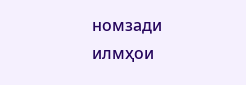номзади илмҳои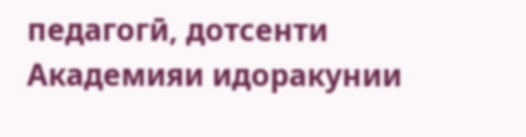педагогӣ, дотсенти Академияи идоракунии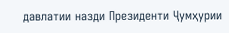давлатии назди Президенти Ҷумҳурии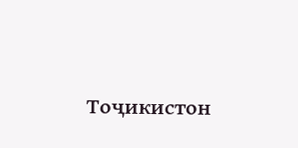Тоҷикистон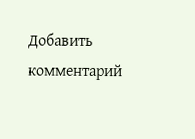Добавить комментарий